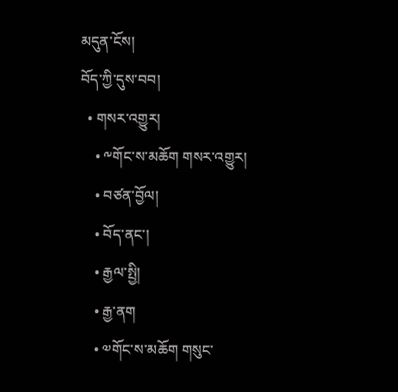མདུན་ངོས།
བོད་ཀྱི་དུས་བབ།
  • གསར་འགྱུར།
    • ༸གོང་ས་མཆོག གསར་འགྱུར།
    • བཙན་བྱོལ།
    • བོད་ནང་།
    • རྒྱལ་སྤྱི།
    • རྒྱ་ནག
    • ༧གོང་ས་མཆོག གསུང་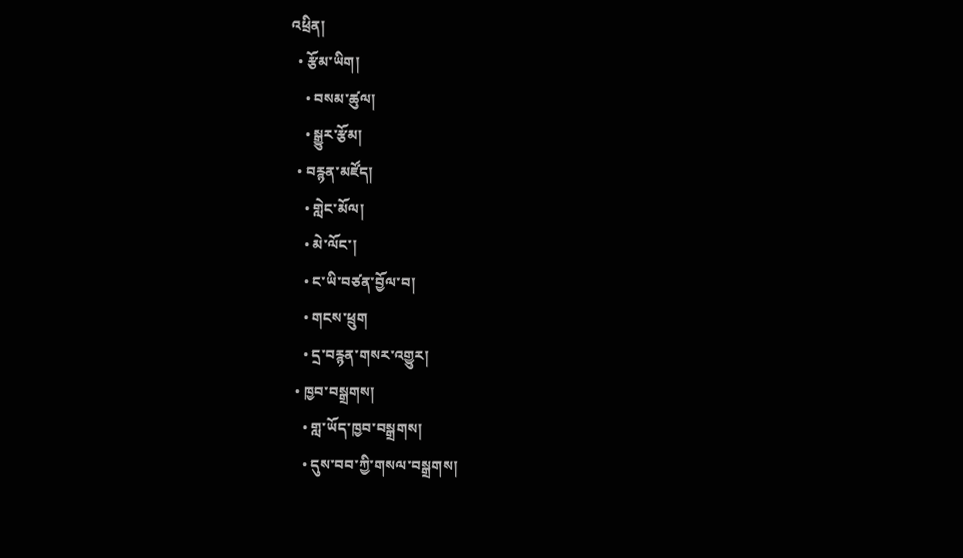འཕྲིན།
  • རྩོམ་ཡིག།
    • བསམ་ཚུལ།
    • སྒྱུར་རྩོམ།
  • བརྙན་མཛོད།
    • གླེང་མོལ།
    • མེ་ལོང་།
    • ང་ཡི་བཙན་བྱོལ་བ།
    • གངས་ཕྲུག
    • དྲ་བརྙན་གསར་འགྱུར།
  • ཁྱབ་བསྒྲགས།
    • གླ་ཡོད་ཁྱབ་བསྒྲགས།
    • དུས་བབ་ཀྱི་གསལ་བསྒྲགས།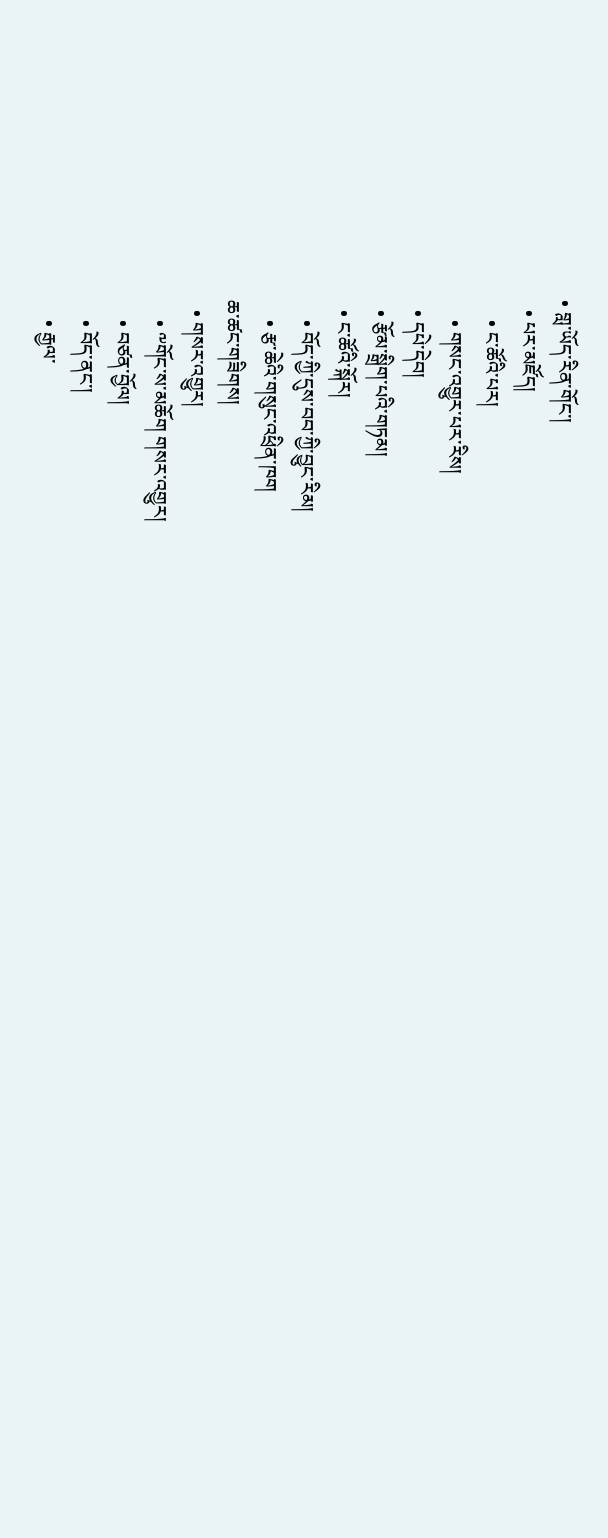• གླ་ཡོད་རིན་གོང་།
  • པར་མཛོད།
    • ང་ཚོའི་པར།
    • གསང་འགྱུར་པར་རིས།
  • དཔེ་དེབ།
  • རྩོམ་སྒྲིག་པའི་གཏམ།
  • ང་ཚོའི་སྐོར།
    • བོད་ཀྱི་དུས་བབ་ཀྱི་བྱུང་རིམ།
    • རྩ་ཆེའི་གསུང་འཕྲིན་ཁག
ཆ་ཚང་གཟིགས།
  • གསར་འགྱུར།
    • ༸གོང་ས་མཆོག གསར་འགྱུར།
    • བཙན་བྱོལ།
    • བོད་ནང་།
    • རྒྱལ་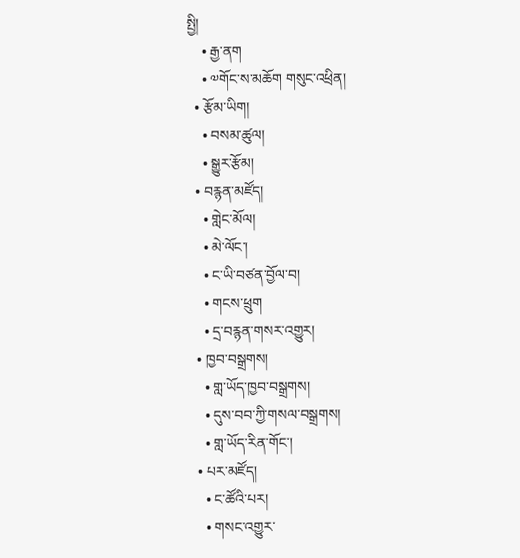སྤྱི།
    • རྒྱ་ནག
    • ༧གོང་ས་མཆོག གསུང་འཕྲིན།
  • རྩོམ་ཡིག།
    • བསམ་ཚུལ།
    • སྒྱུར་རྩོམ།
  • བརྙན་མཛོད།
    • གླེང་མོལ།
    • མེ་ལོང་།
    • ང་ཡི་བཙན་བྱོལ་བ།
    • གངས་ཕྲུག
    • དྲ་བརྙན་གསར་འགྱུར།
  • ཁྱབ་བསྒྲགས།
    • གླ་ཡོད་ཁྱབ་བསྒྲགས།
    • དུས་བབ་ཀྱི་གསལ་བསྒྲགས།
    • གླ་ཡོད་རིན་གོང་།
  • པར་མཛོད།
    • ང་ཚོའི་པར།
    • གསང་འགྱུར་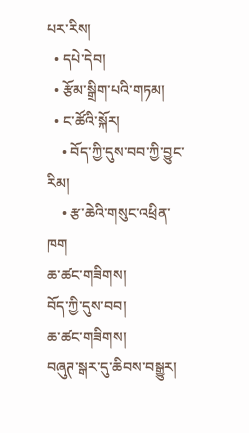པར་རིས།
  • དཔེ་དེབ།
  • རྩོམ་སྒྲིག་པའི་གཏམ།
  • ང་ཚོའི་སྐོར།
    • བོད་ཀྱི་དུས་བབ་ཀྱི་བྱུང་རིམ།
    • རྩ་ཆེའི་གསུང་འཕྲིན་ཁག
ཆ་ཚང་གཟིགས།
བོད་ཀྱི་དུས་བབ།
ཆ་ཚང་གཟིགས།
བཞུཊ་སྒར་དུ་ཆིབས་བསྒྱུར།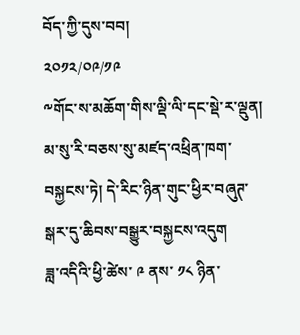བོད་ཀྱི་དུས་བབ།
༢༠༡༢/༠༩/༡༩
༸གོང་ས་མཆོག་གིས་ལྡི་ལི་དང་སྡེ་ར་ལྡུན། མ་སུ་རི་བཅས་སུ་མཛད་འཕྲིན་ཁག་བསྐྱངས་ཏེ། དེ་རིང་ཉིན་གུང་ཕྱིར་བཞུཊ་སྒར་དུ་ཆིབས་བསྒྱུར་བསྐྱངས་འདུག
ཟླ་འདིའི་ཕྱི་ཚེས་ ༩ ནས་ ༡༨ ཉིན་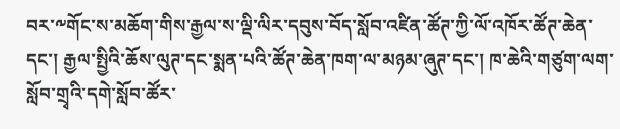བར་༸གོང་ས་མཆོག་གིས་རྒྱལ་ས་ལྡི་ལིར་དབུས་བོད་སློབ་འཛིན་ཚོཊ་ཀྱི་ལོ་འཁོར་ཚོཊ་ཆེན་དང་། རྒྱལ་སྤྱིའི་ཆོས་ལུཊ་དང་སྨན་པའི་ཚོཊ་ཆེན་ཁག་ལ་མཉམ་ཞུཊ་དང་། ཁ་ཆེའི་གཙུག་ལག་སློབ་གྲྭའི་དགེ་སློབ་ཚོར་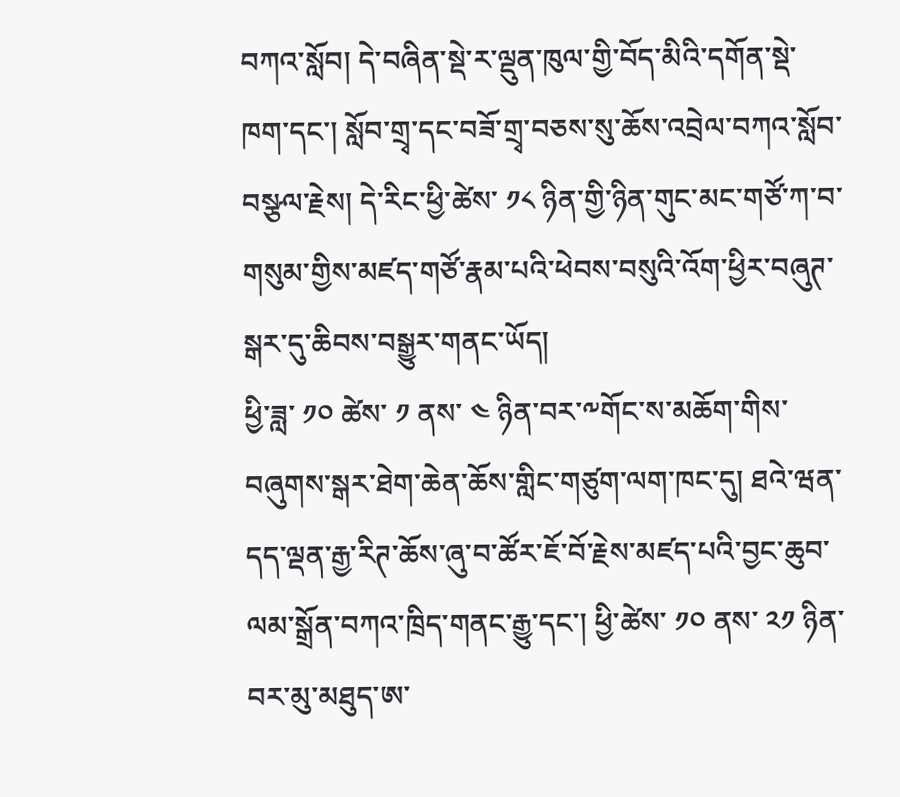བཀའ་སློབ། དེ་བཞིན་སྡེ་ར་ལྡུན་ཁུལ་གྱི་བོད་མིའི་དགོན་སྡེ་ཁག་དང་། སློབ་གྲྭ་དང་བཟོ་གྲྭ་བཅས་སུ་ཆོས་འབྲེལ་བཀའ་སློབ་བསྩལ་རྗེས། དེ་རིང་ཕྱི་ཚེས་ ༡༨ ཉིན་གྱི་ཉིན་གུང་མང་གཙོ་ཀ་བ་གསུམ་གྱིས་མཛད་གཙོ་རྣམ་པའི་ཕེབས་བསུའི་འོག་ཕྱིར་བཞུཊ་སྒར་དུ་ཆིབས་བསྒྱུར་གནང་ཡོད།
ཕྱི་ཟླ་ ༡༠ ཚེས་ ༡ ནས་ ༤ ཉིན་བར་༸གོང་ས་མཆོག་གིས་བཞུགས་སྒར་ཐེག་ཆེན་ཆོས་གླིང་གཙུག་ལག་ཁང་དུ། ཐའེ་ཝན་དད་ལྡན་རྒྱ་རིཊ་ཆོས་ཞུ་བ་ཚོར་ཇོ་བོ་རྗེས་མཛད་པའི་བྱང་ཆུབ་ལམ་སྒྲོན་བཀའ་ཁྲིད་གནང་རྒྱུ་དང་། ཕྱི་ཚེས་ ༡༠ ནས་ ༢༡ ཉིན་བར་མུ་མཐུད་ཨ་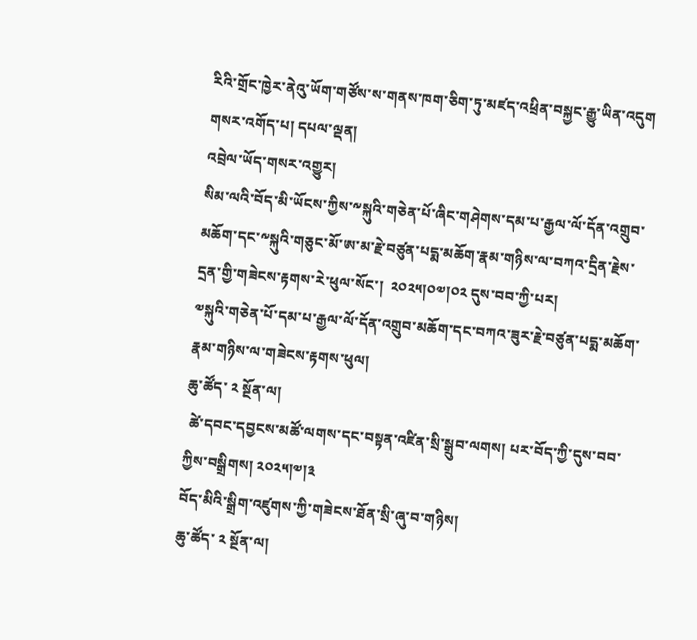རིའི་གྲོང་ཁྱེར་ནེའུ་ཡོག་གཙོས་ས་གནས་ཁག་ཅིག་ཏུ་མཛད་འཕྲིན་བསྐྱང་རྒྱུ་ཡིན་འདུག
གསར་འགོད་པ། དཔལ་ལྡན།
འབྲེལ་ཡོད་གསར་འགྱུར།
སིམ་ལའི་བོད་མི་ཡོངས་ཀྱིས་༸སྐུའི་གཅེན་པོ་ཞིང་གཤེགས་དམ་པ་རྒྱལ་ལོ་དོན་འགྲུབ་མཆོག་དང་༸སྐུའི་གཅུང་མོ་ཨ་མ་རྗེ་བཙུན་པདྨ་མཆོག་རྣམ་གཉིས་ལ་བཀའ་དྲིན་རྗེས་དྲན་གྱི་གཟེངས་རྟགས་རེ་ཕུལ་སོང་།  ༢༠༢༥།༠༧།༠༢ དུས་བབ་ཀྱི་པར།
༧སྐུའི་གཅེན་པོ་དམ་པ་རྒྱལ་ལོ་དོན་འགྲུབ་མཆོག་དང་བཀའ་ཟུར་རྗེ་བཙུན་པདྨ་མཆོག་རྣམ་གཉིས་ལ་གཟེངས་རྟགས་ཕུལ།
ཆུ་ཚོད་ ༢ སྔོན་ལ།
 ཚེ་དབང་དབྱངས་མཚོ་ལགས་དང་བསྟན་འཛིན་སྲི་སྒྲུབ་ལགས། པར་བོད་ཀྱི་དུས་བབ་ཀྱིས་བསྒྲིགས། ༢༠༢༥།༧།༣
བོད་མིའི་སྒྲིག་འཛུགས་ཀྱི་གཟེངས་ཐོན་སྲི་ཞུ་བ་གཉིས།
ཆུ་ཚོད་ ༢ སྔོན་ལ།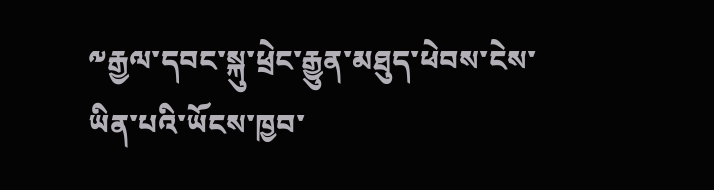༸རྒྱལ་དབང་སྐུ་ཕྲེང་རྒྱུན་མཐུད་ཕེབས་ངེས་ཡིན་པའི་ཡོངས་ཁྱབ་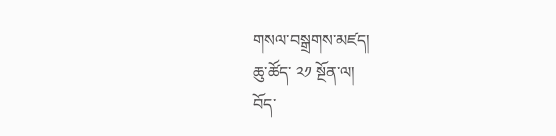གསལ་བསྒྲགས་མཛད།
ཆུ་ཚོད་ ༢༡ སྔོན་ལ།
བོད་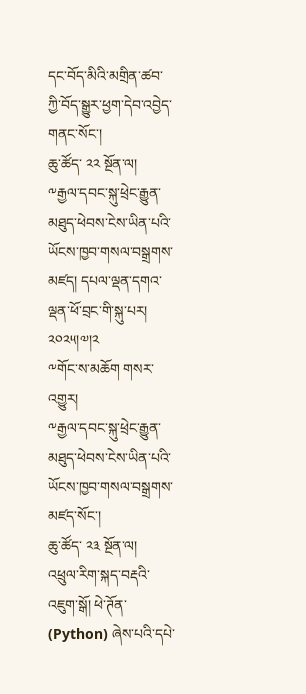དང་བོད་མིའི་མགྲིན་ཚབ་ཀྱི་བོད་སྒྱུར་ཕྱག་དེབ་འབྱེད་གནང་སོང་།
ཆུ་ཚོད་ ༢༢ སྔོན་ལ།
༸རྒྱལ་དབང་སྐུ་ཕྲེང་རྒྱུན་མཐུད་ཕེབས་ངེས་ཡིན་པའི་ཡོངས་ཁྱབ་གསལ་བསྒྲགས་མཛད། དཔལ་ལྡན་དགའ་ལྡན་ཕོ་བྲང་གི་སྐུ་པར། ༢༠༢༥།༧།༢
༸གོང་ས་མཆོག གསར་འགྱུར།
༸རྒྱལ་དབང་སྐུ་ཕྲེང་རྒྱུན་མཐུད་ཕེབས་ངེས་ཡིན་པའི་ཡོངས་ཁྱབ་གསལ་བསྒྲགས་མཛད་སོང་།
ཆུ་ཚོད་ ༢༣ སྔོན་ལ།
འཕྲུལ་རིག་སྐད་བརྡའི་འཇུག་སྒོ། ཕེ་ཊོན་ (Python) ཞེས་པའི་དཔེ་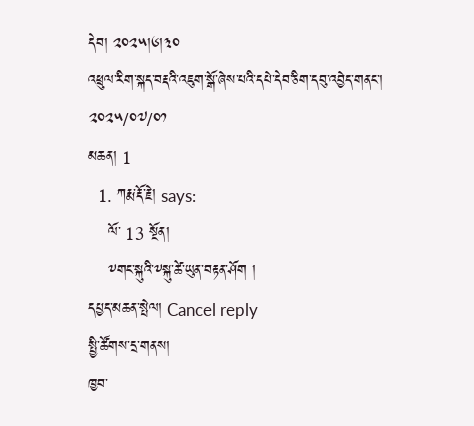དེབ། ༢༠༢༥།༦།༣༠
འཕྲུལ་རིག་སྐད་བརྡའི་འཇུག་སྒོ་ཞེས་པའི་དཔེ་དེབ་ཅིག་དབུ་འབྱེད་གནང་།
༢༠༢༥/༠༧/༠༡
མཆན། 1
  1. ཀརྨ་རྡོ་རྗེ། says:
    ལོ་ 13 སྔོན།
    ༸གང་སྐུའི་༸སྐུ་ཚེ་ཡུན་བརྟན་ཤོག །
དཔྱད་མཆན་སྤེལ། Cancel reply
སྤྱི་ཚོགས་དྲ་གནས།
ཁྱབ་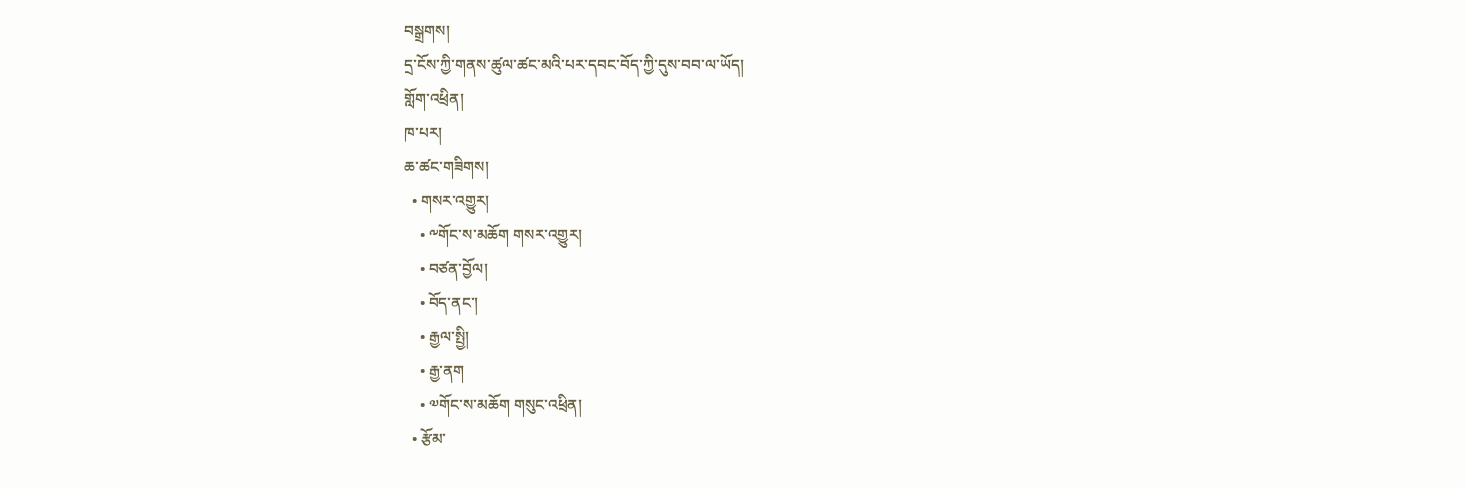བསྒྲགས།
དྲ་ངོས་ཀྱི་གནས་ཚུལ་ཚང་མའི་པར་དབང་བོད་ཀྱི་དུས་བབ་ལ་ཡོད།
གློག་འཕྲིན།
ཁ་པར།
ཆ་ཚང་གཟིགས།
  • གསར་འགྱུར།
    • ༸གོང་ས་མཆོག གསར་འགྱུར།
    • བཙན་བྱོལ།
    • བོད་ནང་།
    • རྒྱལ་སྤྱི།
    • རྒྱ་ནག
    • ༧གོང་ས་མཆོག གསུང་འཕྲིན།
  • རྩོམ་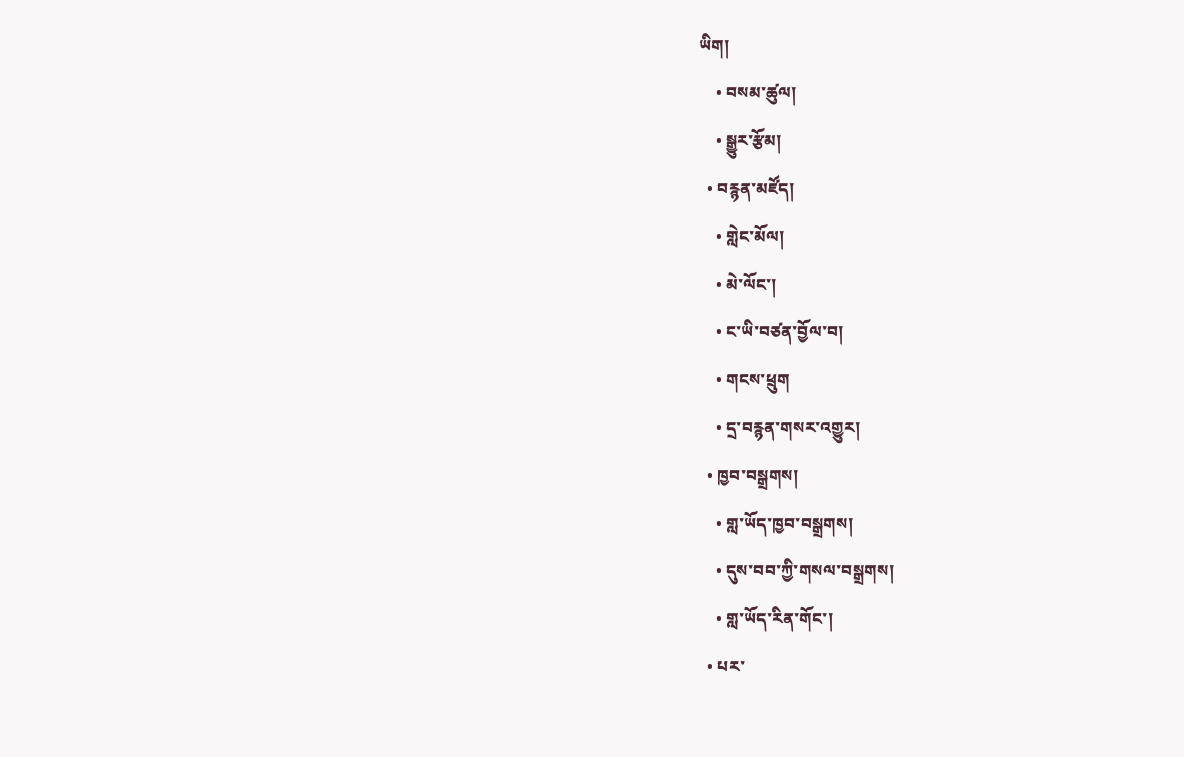ཡིག།
    • བསམ་ཚུལ།
    • སྒྱུར་རྩོམ།
  • བརྙན་མཛོད།
    • གླེང་མོལ།
    • མེ་ལོང་།
    • ང་ཡི་བཙན་བྱོལ་བ།
    • གངས་ཕྲུག
    • དྲ་བརྙན་གསར་འགྱུར།
  • ཁྱབ་བསྒྲགས།
    • གླ་ཡོད་ཁྱབ་བསྒྲགས།
    • དུས་བབ་ཀྱི་གསལ་བསྒྲགས།
    • གླ་ཡོད་རིན་གོང་།
  • པར་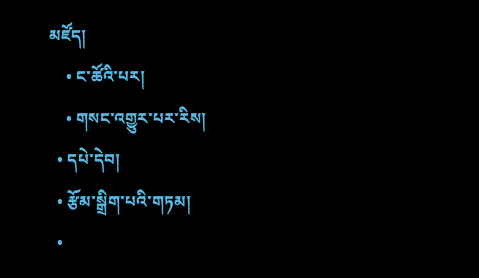མཛོད།
    • ང་ཚོའི་པར།
    • གསང་འགྱུར་པར་རིས།
  • དཔེ་དེབ།
  • རྩོམ་སྒྲིག་པའི་གཏམ།
  •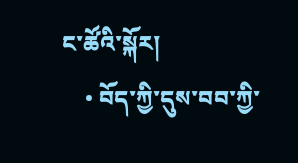ང་ཚོའི་སྐོར།
    • བོད་ཀྱི་དུས་བབ་ཀྱི་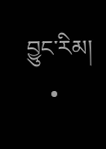བྱུང་རིམ།
    •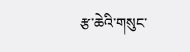རྩ་ཆེའི་གསུང་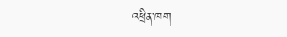འཕྲིན་ཁག